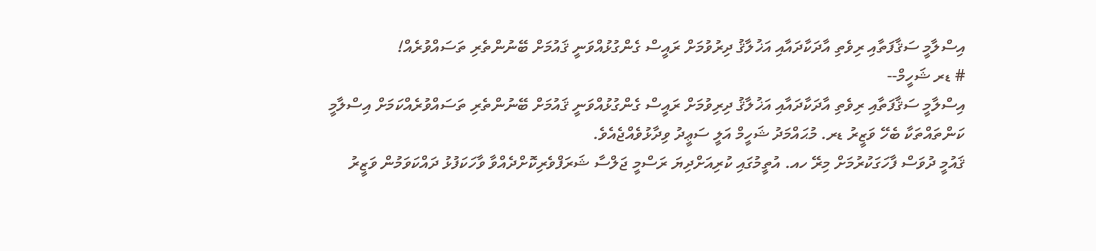އިސްލާމީ ސަޤާފަތާއި ރިވެތި އާދަކާދައާއި އަޚުލާޤު ދިރުވުމަށް ރައީސް ގެންގުޅުއްވަނީ ޤައުމަށް ބޭނުންތެރި ތަސައްވުރެއް!
# ޑރ ޝަހީމް--
އިސްލާމީ ސަޤާފަތާއި ރިވެތި އާދަކާދައާއި އަޚުލާޤު ދިރިވުމަށް ރައީސް ގެންގުޅުއްވަނީ ޤައުމަށް ބޭނުންތެރި ތަސައްވުރެއްކަމަށް އިސްލާމީ ކަންތައްތަކާ ބެހޭ ވަޒީރު ޑރ. މުޙައްމަދު ޝަހީމް އަލީ ސަޢީދު ވިދާޅުވެއްޖެއެވެ.
ޤައުމީ ދުވަސް ފާހަގަކުރުމަށް މިރޭ ހއ. އުތީމުގައި ކުރިއަށްދިޔަ ރަސްމީ ޖަލްސާ ޝަރަފްވެރިކޮށްދެއްވާ ވާހަކަފުޅު ދައްކަވަމުން ވަޒީރު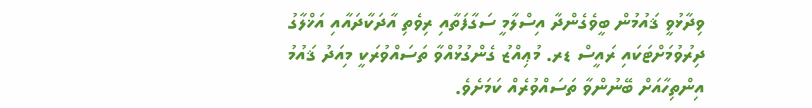ވިދާޅުވީ ޤައުމުން ބީވެގެންދާ އިސްލާމީ ސަގާފަތާއި ރިވެތި އާދަކާދައާއި އަޚްލާގު ދިރުވުމަށްޓަކައި ރައީސް ޑރ. މުޢިއްޒު ގެންގުޅުއްވާ ތަސައްވުރަކީ މިއަދު ޤައުމު އިންތިހާއަށް ބޭނުންވާ ތަސައްވުރެއް ކަމަށެވެ.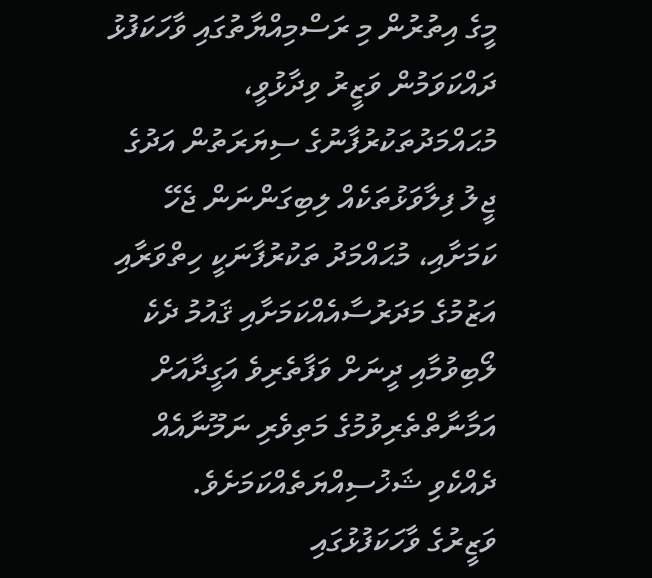މީގެ އިތުރުން މި ރަސްމިއްޔާތުގައި ވާހަކަފުޅު ދައްކަވަމުން ވަޒީރު ވިދާޅުވީ، މުޙައްމަދުތަކުރުފާނުގެ ސިޔަރަތުން އަދުގެ ޖީލު ފިލާވަޅުތަކެއް ލިބިގަންނަން ޖެހޭ ކަމަށާއި، މުޙައްމަދު ތަކުރުފާނަކީ ހިތްވަރާއި އަޒުމުގެ މަދަރުސާއެއްކަމަށާއި ޤައުމު ދެކެ ލޯބިވުމާއި ދީނަށް ވަފާތެރިވެ އަގީދާއަށް އަމާނާތްތެރިވުމުގެ މަތިވެރި ނަމޫނާއެއް ދެއްކެވި ޝަޚުސިއްޔަތެއްކަމަށެވެ.
ވަޒީރުގެ ވާހަކަފުޅުގައި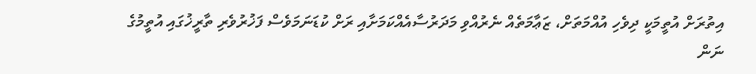އިތުރަށް އުތީމަކީ ދިވެހި އުއްމަތަށް، ޒަޢާމަތެއް ނެރުއްވި މަދަރުސާއެއްކަމަށާއި ރަށް ކުޑަނަމަވެސް ފަޚުރުވެރި ތާރީޚުގައި އުތީމުގެ ނަން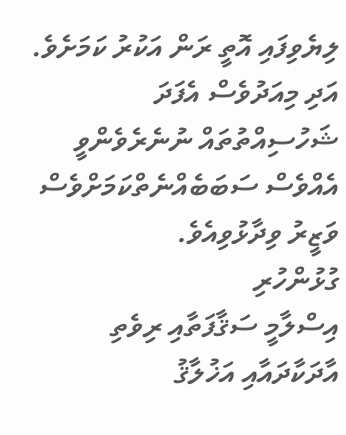ލިޔެވިފައި އޮތީ ރަން އަކުރު ކަމަށެވެ. އަދި މިއަދުވެސް އެފަދަ ޝަހުސިއްތުތައް ނުނެރެވެންވީ އެއްވެސް ސަބަބެއްނެތްކަމަށްވެސް ވަޒީރު ވިދާޅުވިއެވެ.
ގުޅުންހުރި
އިސްލާމީ ސަޤާފަތާއި ރިވެތި އާދަކާދައާއި އަޚުލާޤު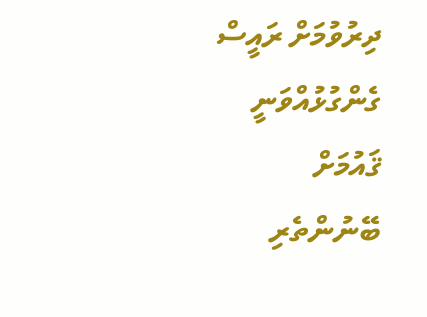ދިރުވުމަށް ރައީސް ގެންގުޅުއްވަނީ ޤައުމަށް ބޭނުންތެރި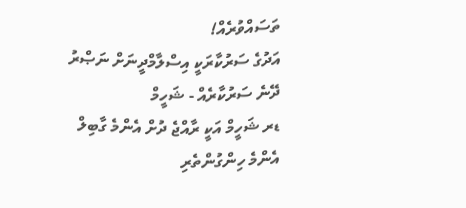ތަސައްވުރެއް!
އަދުގެ ސަރުކާރަކީ އިސްލާމްދީނަށް ނަޞްރު ދޭނެ ސަރުކާރެއް - ޝަހީމް
ޑރ ޝަހީމް އަކީ ރާއްޖެ ދުށް އެންމެ ގާބިލް އެންމެ ހިންގުންތެރި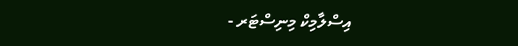އިސްލާމިކް މިނިސްޓަރ -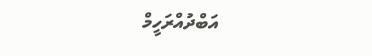އަބްދުއްރަހީމް